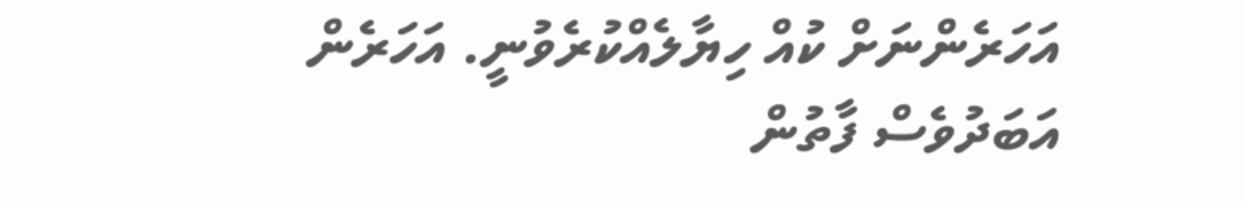އަހަރެންނަށް ކުއް ހިޔާލެއްކުރެވުނީ. އަހަރެން އަބަދުވެސް ފާތުން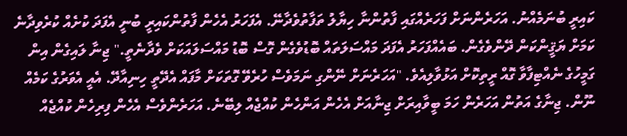ކައިރީ ބުނަމެއްނު. އަހަރެންނަށް ފަހަރެއްގައި ފާތުންނާ ހިޔާލު ތަފާތުވެދާނޭ. އެފަހަރު އެހެން ފާތުންކައިރީ ބުނީ އެފަދަ ކުށެއް ކުރެވިދާނެ ކަމަށް ޔަޤީންކަން ދޭންވެގެން. ބައެއްފަހަރު އެފަދަ މައްސަލަތައް ބޮޑުވެގެން ގޮސް ބޮޑު މައްސަލައަކަށް ވެދާނެތީ." ޖިނާ ލައިގެން އިން ގަމީހުގެ ނެއްޓިފާވާ ގޮއް ރީތިކޮށް އަޅުވާލިއެވެ. "އަހަރެނަށް ނޭންގި ނަމަވެސް ހުރެވޭ ގޮތަކަށް މާފައް އެދޭތީ ހިނިއާދޭ. އެއީ އެވަރުގެ ކަމެއް ނޫން. ޖިނާގެ އަތުން އަހަރެން ހަމަ ބީވާއިރަށް ޖިނާއަށް އެހެން އަންހެން ކުއްޖެއް ލިބޭނެ. އަހަރެންވެސް އެހެން ފިރިހެން ކުއްޖެއް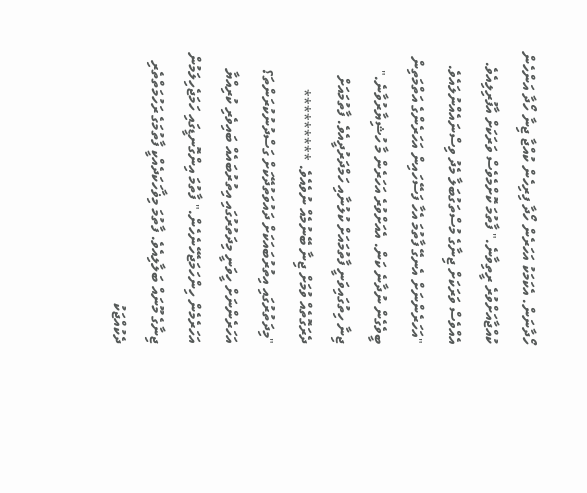ހޯދާނަން. އެކަމަކު އަހަރެން ހޯދާ ފިރިހެން ކުއްޖާ ޖިނާ ހޯދާ އަންހެން ކުއްޖާއަށްވުރެ ރީތިވާނެ." ފާތުމަ ކޮށްމެވެސް ވަރަކަށް އާފުރިލިއެވެ. އެއްވެސް ވަރަކަށް ޖިނާގެ މުސްތަގުބަލާ މެދު ވިސްނައެއްނުލައެވެ. "އަހަރެންނަށް އެނގޭ ފާތުމަ އެހާ ފަސޭހައިން އަހަރެންގެ އަތްމަތިން ބީވެގެން ނުދާނެ ކަން. އެއަށްވުރެ އަހަރެން މާ ހުޝިޔާރުވާނެ." ޖިނާ ހިތުގައިވަނީ ފާތުމައަށް ކުލުނާއި ހަމްދަރުދީއެވެ. ފާތުމައަށް ދެރަގޮތެއް ވުމަށް ޖިނާ ބޭނުމެއް ނުވެއެވެ. ********* "މިދަތުރުގައި އިތުރުބައަކަށް ދައުވަތުދޭކަށް ގަސްދުނުކުރަންތަ؟ އަހަރެންނަށް ހީވަނީ މިދަތުރުގައި އިތުރުބައެއް ބައިވެރި ކުރިއްޔާ އަހަރެމެން ހިންހަމަޖެހޭނެހެން." ފާތުމަ އިންގޮނޑީގައި ހަމަޖެހިލަމުން ޖިނާގެ މޫނައް ބަލާލިއެވެ. ފާތުމަ މިޥާހަކަދެއްކީ ފާތުމަގެ ރަހުމަތްތެރި ދެކުއްޖަކު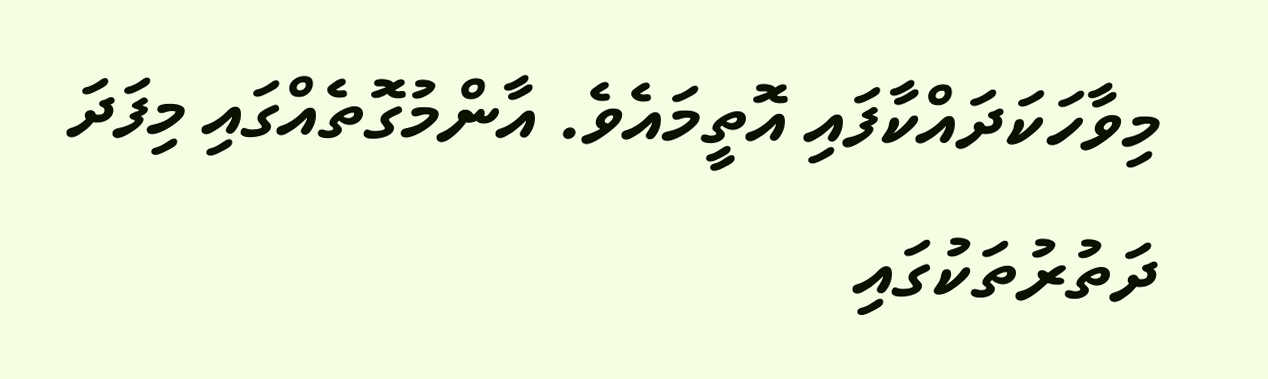މިވާހަކަދައްކާފައި އޮތީމައެވެ. އާންމުގޮތެއްގައި މިފަދަ ދަތުރުތަކުގައި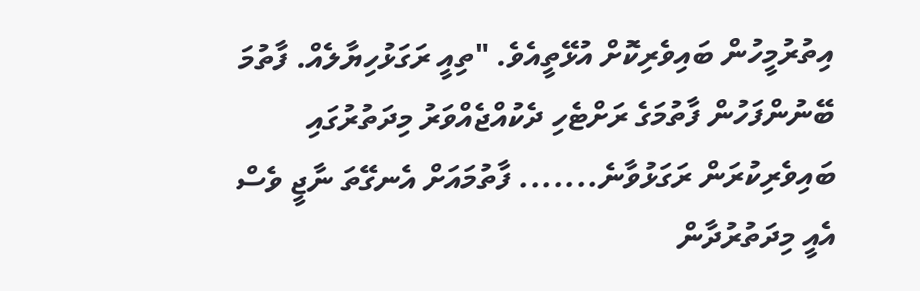އިތުރުމީހުން ބައިވެރިކޮށް އުޅޭތީއެވެ. "ތިއީ ރަގަޅުހިޔާލެއް. ފާތުމަ ބޭނުންފަހުން ފާތުމަގެ ރަށްޓެހި ދެކުއްޖެއްވަރު މިދަތުރުގައި ބައިވެރިކުރަން ރަގަޅުވާނެ....... ފާތުމައަށް އެނގޭތަ ނާޖީ ވެސް އެއީ މިދަތުރުދާން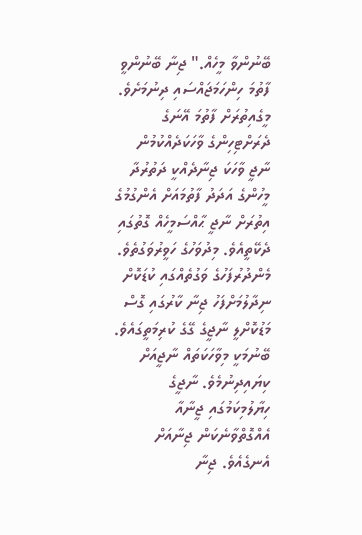ބޭނުންވާ މީހެއް." ޖިނާ ބޭނުންވީ ފާތުމަ ހިންހަމަޖައްސައި ދިނުމަށެވެ. މީގެއިތުރަށް ފާތުމަ އޭނަގެ ދެރަށްޓިހިންގެ ވާހަކަދެއްކުމުން ނާޖީ ވާހަކަ ޖިނާދެއްކީ ދަތުރުދާ މީހުންގެ އަދަދު ފާތުމައަށް އެންގުމުގެ އިތުރަށް ނާޖީ ޙާއްސަމީހެއް ގޮތުގައި ދެކޭތީއެވެ. މިދުވަހުގެ ހަވީރުވަގުތެވެ. މެންދުރުފަހުގެ ވަގުތެއްގައި ކުޑަކޮށް ނިދާލުމަށްފަހު ޖިނާ ކާރުގައި ގޮސް މަޑުކޮށްލީ ނާޖީގެ ގޭގެ ކުރިމަތީގައެވެ. ބޭނުމަކީ މިވާހަކަތައް ނާޖީއަށް ކިޔައިދިނުމެވެ. ނާޖީގެ ހިޔާލުމިކަމުގައި ޖީނާއާ އެއްގޮތްވާނެކަން ޖިނާއަށް އެނގެއެވެ. ޖިނާ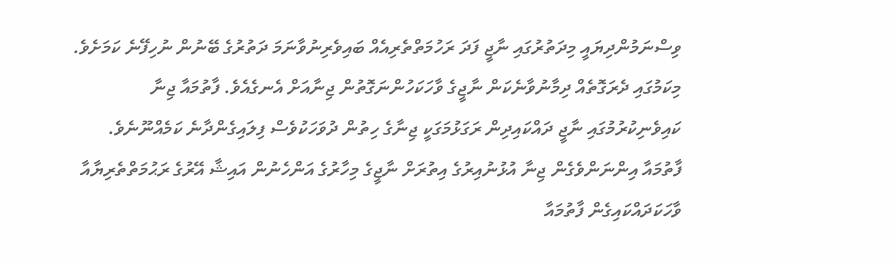ވިސްނަމުންދިޔައީ މިދަތުރުގައި ނާޖީ ފަދަ ރަހުމަތްތެރިއެއް ބައިވެރިނުވާނަމަ ދަތުރުގެ ބޭނުން ނުހިފޭނެ ކަމަށެވެ. މިކަމުގައި ދެރަގޮތެއް ދިމާނުވާނެކަން ނާޖީގެ ވާހަކަހުންނަގޮތުން ޖިނާއަށް އެނގެއެވެ. ފާތުމައާ ޖިނާ ކައިވެނިކުރުމުގައި ނާޖީ ދައްކައިދިން ރަގަޅުމަގަކީ ޖިނާގެ ހިތުން ދުވަހަކުވެސް ފިލައިގެންދާނެ ކަމެއްނޫނެވެ. ފާތުމައާ އިންނަންވެގެން ޖިނާ އުޅުނުއިރުގެ އިތުރަށް ނާޖީގެ މިހާރުގެ އަންހެނުން އައިޝާ އޭރުގެ ރަޙުމަތްތެރިޔާއާ ވާހަކަދައްކައިގެން ފާތުމައާ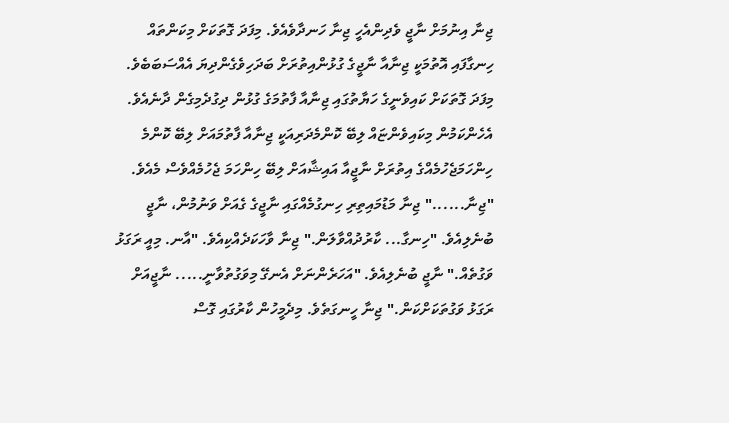ޖިނާ އިނުމަށް ނާޖީ ވެދިންއެހީ ޖިނާ ހަނދާވެއެވެ. މިފަދަ ގޮތަކަށް މިކަންތައް ހިނގާފައި އޮތުމަކީ ޖިނާއާ ނާޖީގެ ގުޅުންއިތުރަށް ބަދަހިވެގެންދިޔަ އެއްސަބަބެވެ. މިފަދަ ގޮތަކަށް ކައިވެނީގެ ހަޔާތުގައި ޖިނާއާ ފާތުމަގެ ގުޅުން ދިގުދެމިގެން ދާނެއެވެ. އެހެންކަމުން މިކައިވެންޏައް ލިބޭ ކޮންމެދަރިއަކީ ޖިނާއާ ފާތުމައަށް ލިބޭ ކޮންމެ ހިންހަމަޖެހުމެއްގެ އިތުރަށް ނާޖީއާ އައިޝާއަށް ލިބޭ ހިންހަމަ ޖެހުމެއްވެސް މެއެވެ. "ޖިނާ......" ޖިނާ މަޑުމައިތިރި ހިނގުމެއްގައި ނާޖީގެ ގެއަށް ވަނުމުން، ނާޖީ ބުނެލިއެވެ. "ހިނގާ... ކާރުދުއްވާލަން." ޖިނާ ވާހަކަދެއްކިއެވެ. "އާނ. މިއީ ރަގަޅު ވަގުތެއް." ނާޖީ ބުނެލިއެވެ. "އަހަރެންނަށް އެނގޭ މިވަގުތުވާނީ..... ނާޖީއަށް ރަގަޅު ވަގުތަކަށްކަން." ޖިނާ ހީނގަތެވެ. މިދެމީހުން ކާރުގައި ގޮސް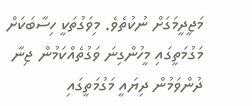މަޖީދީމަގަށް ނުކުތެވެ. މިވަގުތަކީ ހިސާބަކަށް މަގުމަތީގައި މީހުންގިނަ ވަގުތެއްކަމުން ޖިނާ ދުންވަމުން ދިޔައީ މަގުމަތީގައި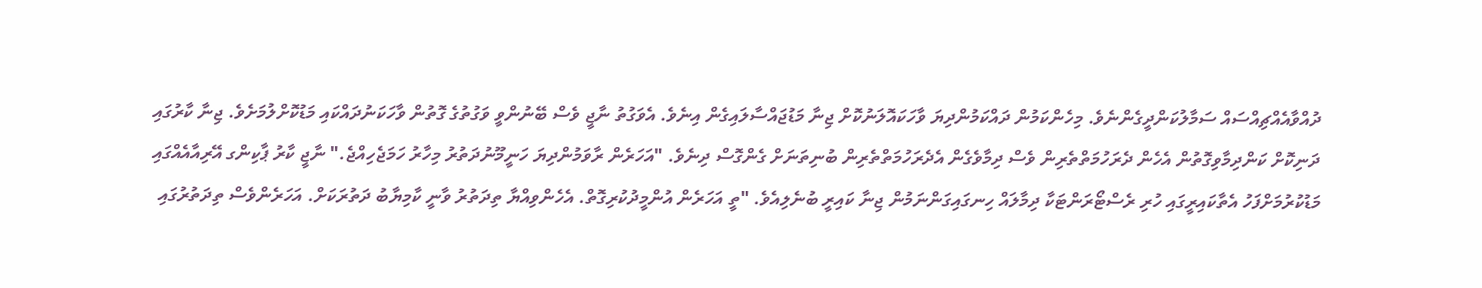ދުއްވާއެއްޗިއްސައް ސަމާލުކަންދީގެންނެވެ. މިހެންކަމުން ދައްކަމުންދިޔަ ވާހަކައޮލަނުކޮށް ޖިނާ މަޑުޖައްސާލައިގެން އިނެވެ. އެވަގުތު ނާޖީ ވެސް ބޭނުންވީ ވަގުތުގެ ގޮތުން ވާހަކަނުދައްކައި މަޑުކޮށްލުމަށެވެ. ޖިނާ ކާރުގައި ދަނިކޮށް ކަންދިމާވިގޮތުން އެހެން ދެރަހުމަތްތެރިން ވެސް ދިމާވެގެން އެދެރަހުމަތްތެރިން ބުނިތަނަށް ގެންގޮސް ދިނެވެ. "އަހަރެން ރާވަމުންދިޔަ ހަނީމޫނުދަތުރު މިހާރު ހަމަޖެހިއްޖެ." ނާޖީ ކާރު ޕާކިންގ އޭރިއާއެއްގައި މަޑުކުރުމަށްފަހު އެތާކައިރީގައި ހުރި ރެސްޓޯރަންޓަކާ ދިމާލައް ހިނގައިގަންނަމުން ޖިނާ ކައިރީ ބުނެލިއެވެ. "ތީ އަހަރެން އުންމީދުކުރިގޮތް. އެހެންވިއްޔާ ތިދަތުރު ވާނީ ކާމިޔާބު ދަތުރަކަށް. އަހަރެންވެސް ތިދަތުރުގައި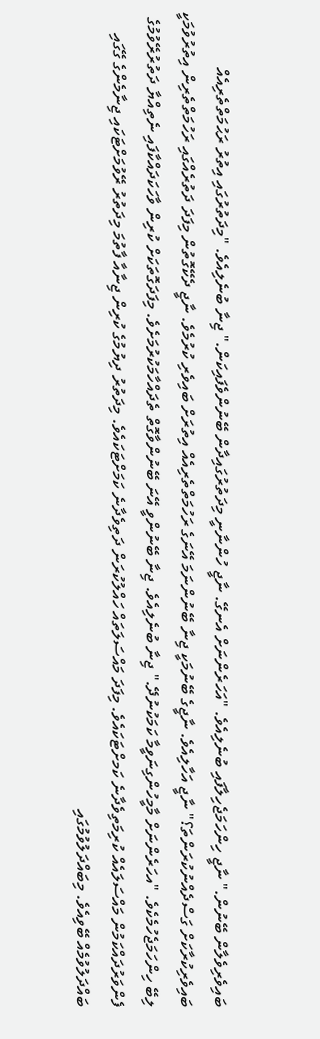ބައިވެރިވެލާން ބޭނުން." ނާޖީ ހިންހަމަޖެހިލާފައި ބުނެލިއެވެ. "އަހަރެންނަށް އެނގޭ. ނާޖީ ހުންނާނީ މިދަތުރުގައިދާން ބޭނުންވެފައިކަން." ޖިނާ ބުނެލިއެވެ. "މިދަތުރުގައި އިތުރު ރަޙުމަތްތެރިއެއް ބައިވެރިކުރާކަށް ގަސްދެއްނުކުރަންތަ؟" ނާޖީ އަހާލިއެވެ. ނާޖީގެ ބޭނުމަކީ ޖިނާ ބޭނުންނަމަ އޭނަގެ ރަހުމަތްތެރިއެއް އިތުރަށް ބައިވެރި ކުރުމެވެ. ނާޖީ ދެކޭގޮތުން މިފަދަ ދަތުރެއްގައި ރަހުމަތްތެރިން އިތުރުވުމަކީ ލިބޭ ހިންހަމަޖެހުމެކެވެ. "އހަރެންނަށް މާމީހުންގިނަވީމާ ކަމަކުނުދޭ." ޖިނާ ބުނެލިއެވެ. ޖިނާ ބޭނުންވީ އޭނަ ބޭނުންވާގޮތް ތެދައްހާމަކުރުމަށެވެ. މިފަދަގޮތަކަށް ކުރިން ވާހަކަދައްކާފައި ނެތިއްޔާ ދަތުރުރޭވުމުގެ ފެންވަރުދައްކަމުން މައްސަލައެއް ކުރިމަތިވެދާނެ ކަމށްޓަކައެވެ. މިފަދަ މައްސަލަތައް ހައްލުކުރަން ދަތިވެދާނެ ކަމަށްޓަކައެވެ. މިދަތުރު ދިޔުމުގެ ކުރިން ޖިނާއާ ފާތުމަ މިދަތުރު ރޭވުމަށްޓަކައި ޖިނާމެންގެ ގޭގައި ބައްދަލުވުމެއް ބޭވިއެވެ. މިބައްދަލުވުމުގައި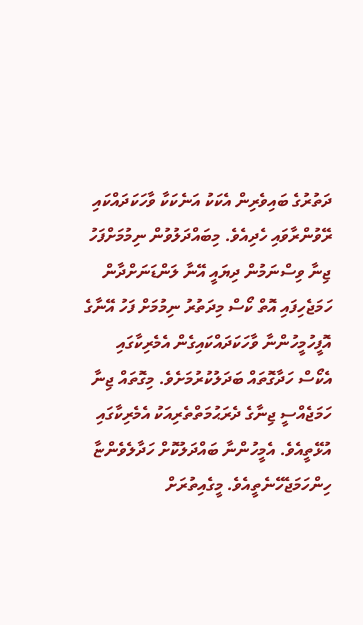ދަތުރުގެ ބައިވެރިން އެކަކު އަނެކަކާ ވާހަކަދައްކައި ރޭވުންރާވައި ހެދިއެވެ. މިބައްދަލުވުން ނިމުމަށްފަހު ޖިނާ ވިސްނަމުން ދިޔައީ އޭނާ ލަންޑަނަށްދާން ހަމަޖެހިފައި އޮތް ކޯސް މިދަތުރު ނިމުމަށް ފަހު އޭނާގެ އޮފީހުމީހުންނާ ވާހަކަދައްކައިގެން އެމެރިކާގައި އެކޯސް ހަދާގޮތައް ބަދަލުކުރުމަށެވެ. މިގޮތައް ޖިނާ ހަމަޖެއްސީ ޖިނާގެ ދެރަޙުމަތްތެރިއަކު އެމެރިކާގައި އުޅޭތީއެވެ. އެމީހުންނާ ބައްދަލުކޮށް ހަދާލެވެންޏާ ހިންހަމަޖެހޭނެތީއެވެ. މީގެއިތުރަށް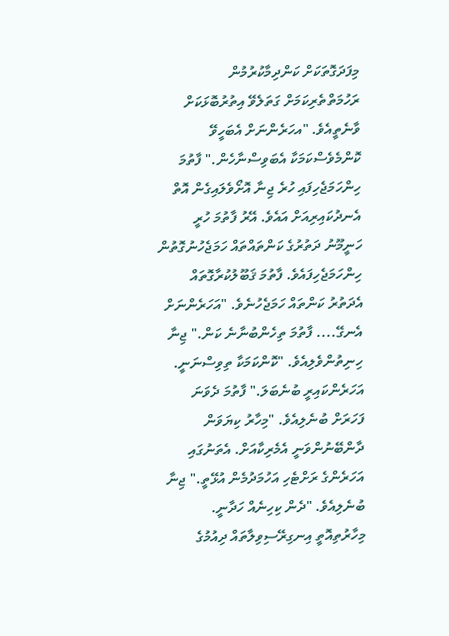މިފަދަގޮތަކަށް ކަންދިމާކުރުމުން ރަހުމަތްތެރިކަމަށް ގަތަލެވޭ އިތުރުބޮޅަކަށް ވާނެތީއެވެ. "އހަރެންނަށް އެބަހީވޭ ކޮންމެވެސްކަމަކާ އެބަވިސްނާހެން." ފާތުމަ ހިންހަމަޖެހިފައި ހުރެ ޖިނާ އޮށޯވެލައިގެން އޮތް އެނދުކައިރިއަށް އައެވެ. އޭރު ފާތުމަ ހުރީ ހަނީމޫނު ދަތުރުގެ ކަންތައްތައް ހަމަޖެހުނުގޮތުން ހިންހަމަޖެހިފައެވެ. ފާތުމަ ޤަބޫލުކުރާގޮތައް އެދަތުރު ކަންތައް ހަމަޖެހުނެވެ. "އަހަރެންނަށް އެނގޭ.... ފާތުމަ ތިހެންބުނާނެ ކަން." ޖިނާ ހިނިތުންވެލިއެވެ. "ކޮންކަމަކާ ތިވިސްނަނީ. އަހަރެންކައިރީ ބުނެބަލަ." ފާތުމަ ދެވަނަ ފަހަރަށް ބުނެލިއެވެ. "މިހާރު ކިޔަވަން ދާންބޭނުންވަނީ އެމެރިކާއަށް. އެތަނުގައި އަހަރެންގެ ރަށްޓެހި އަހުމަދުމެން އުޅޭތީ." ޖިނާ ބުނެލިއެވެ. "ދެން ކިހިނެއް ހަދާނީ. މިހާރުތިއޮތީ އިނގިރޭސިވިލާތައް ދިއުމުގެ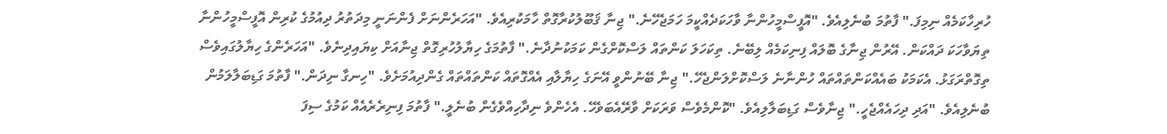ހުރިހާކަމެއް ނިމިފަ." ފާތުމަ ބުނެލިއެވެ. "އޮފީސްމީހުންނާ ވާހަކަދެއްކީމަ ހަމަޖެހޭނެ." ޖިނާ ޤަބޫލުކުރާގޮތް ހާމަކުރިއެވެ. "އަހަރެންނަށް ފެންނަނީ މިދަތުރު ދިއުމުގެ ކުރިން އޮފީސްމީހުންނާ ތިޔަވާހަކަ ދައްކަން. އޭރުން ޖިނާގެ ބޮލައް ފިނިކަމެއް ލިބޭނެ. ތިކަހަލަ ކަންތައް ލަސްކޮށްގެން ކަމަކުނުދާނެ." ފާތުމަގެ ހިޔާލުހުރިގޮތް ޖިނާއަށް ކިޔައިދިނެވެ. "އަހަރެންގެ ހިޔާލުގައިވެސް ތިގޮތްރަގަޅު. އެކަމަކު ބައެއްކަންތައްތައް ހުންނާނެ ލަސްކޮށްލަންޖެހޭ." ޖިނާ ބޭނުންވީ އޭނަގެ ހިޔާލާއި އެއްގޮތައް ކަންތައްތައް ގެންދިއުމަށެވެ. "ހިނގާ ނިދަން." ފާތުމަ ގަޑިބަލާލަމުން ބުނެލިއެވެ. "އަދި ދިހައެއްޖެހީ." ޖިނާވެސް ގަޑިބަލާލިއެވެ. "ކޮންމެވެސް ވަރަކަށް ވާރޭއެބަވެހޭ. އެހެންވެ ނިދާހިއްވެގެން ބުނެލީ." ފާތުމަ ފިނިރެރެއެއް ކަމުގެ ސިފަ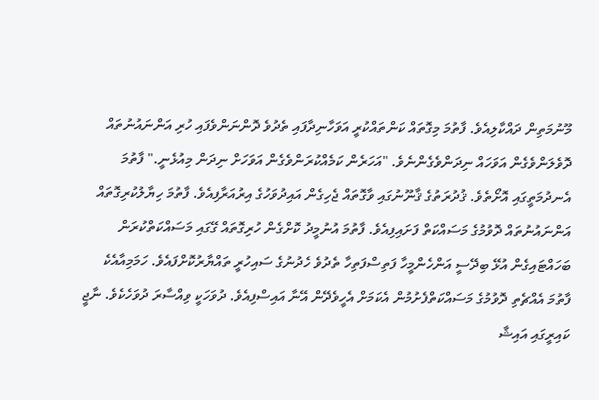މޫނުމަތިން ދައްކާލިއެވެ. ފާތުމަ މިގޮތައް ކަންތައްކުރީ އަވަހާނިދާފައި ތެދުވެ ދޮންނަންވެފައި ހުރި އަންނައުނުތައް ދޮވެލަންވެގެން އަވަހައް ނިދަންވެގެންނެވެ. "އަހަރެން ކަމެއްކުރަންވެގެން އަވަހަށް ނިދަން މިއުޅެނީ." ފާތުމަ އެނދުމަތީގައި އޮށޯތެވެ. ޤުދުރަތުގެ ޤާނޫނުގައި ވާގޮތައް ޖެހިގެން އައިދުވަހުގެ އިރުއަރާފިއެވެ. ފާތުމަ ހިޔާލުކުރިގޮތައް އަންނައުނުތައް ދޮވުމުގެ މަސައްކަތް ފަށައިފިއެވެ. ފާތުމަ އުނުމީދު ކޮށްގެން ހުރިގޮތައް ގޭގައި މަސައްކަތްކުރަން ބަހައްޓައިގެން އުޅޭ ބިދޭސީ އަންހެންމީހާ ފަތިސްފަތިހާ ތެދުވެ ހެދުނުގެ ސައިހުރީ ތައްޔާރުކޮށްފައެވެ. ހަމަމިއާއެކެ ފާތުމަ އެއްޗެތި ދޮވުމުގެ މަސައްކަތްފެށުމުން އެކަމަށް އެހީވެދޭން އޭނާ އައިސްފިއެވެ. ދުވަހަކީ ވިއްސާރަ ދުވަހެކެވެ. ނާޖީ ކައިރީގައި އައިޝާ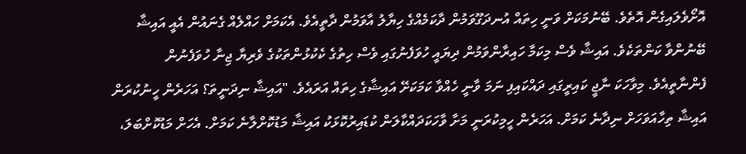އޮށޯވެލައިގެން އޮތެވެ. ބޭނުމަކަށް ވަނީ ހިތައް އުނދަގޫވަމުން ދާކަމެއްގެ ހިޔާލު އާވަމުން ދާތީއެވެ. އެކަމަށް ހައްލެއް ގެނައުން އެއީ އައިޝާ ބޭނުންވާ ކަންތަކެވެ. އައިޝާ ވެސް މިކަމާ ހައިރާންވަމުން ދިޔައީ ހުވަފެނުގައި ވެސް ހިތުގެ ކެކުޅުންތަކުގެ ވެރިޔާ ޖިނާ ހުވަފެނުން ފެންނާތީއެވެ. މިވާހަކަ ނާޖީ ކައިރީގައި ދައްކައިފި ނަމަ ވާނީ ހެއްވާ ކަމަކަށޭ އައިޝާގެ ހިތައް އަރައެވެ. "އައިޝާ ނިދަނީތަ؟ އަހަރެން ހީނުކުރަން އައިޝާ ތިހާއަވަހަށް ނިދާނެ ކަމަށް. އަހަރެން ހީމިކުރަނީ މަށާ ވާހަކަދައްކާލަން ކުޑައިރުކޮޅަކު އައިޝާ މަޑުކޮށްލާނެ ކަމަށް. އެހަށް މަޑުކޮށްބަލަ،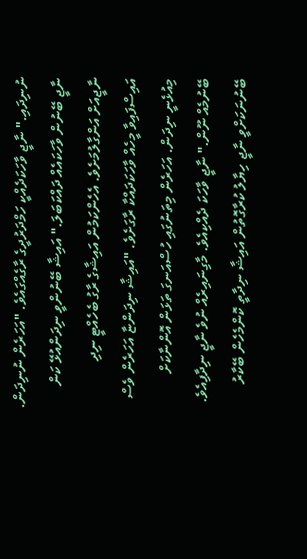ނުނިދައި." ނާޖީ ވާހަކަދެއްކީ ހަމްދަރުދީގެ ރާގެއްގައެވެ. "އަހަރެން ނުނިދަން. ނާޖީ ބޭނުން ވާހަކައެއް ދައްކަބަލަ." އައިޝާ ބޭނުންވީ ނިދަންއުޅޭ ކަން ނާޖީއަށް އަންގާލުމަށެވެ. އެހެންކަމުން އައިޝާގެ ރާގު ބެހެއްޓީ ނިދި އައިސްފައިވާ މީހެއް ވާހަކަދައްކާ ރާގަށެވެ. "އައިޝާ ނިދަންޏާ އަހަރެން ވެސް މިއުޅެނީ ނިދަން. އަހަރެން މިތަނުގައި ހުސްއަނގަ ތަޅަން އޮންނާކަށް ބޭނުމެއް ނޫން." ނާޖީ ވާހަކަ ދެއްކިއެވެ. މާގިނައިރެއް ނުވެ ނާޖީ ނިދާފިއެވެ. ބޭނުނަކަށްވީ ނާޖީ ހިޔާލު ކުރާގޮތުން އައިޝާ ނިދާތީ ކޮންމެހެން ބޭކާރު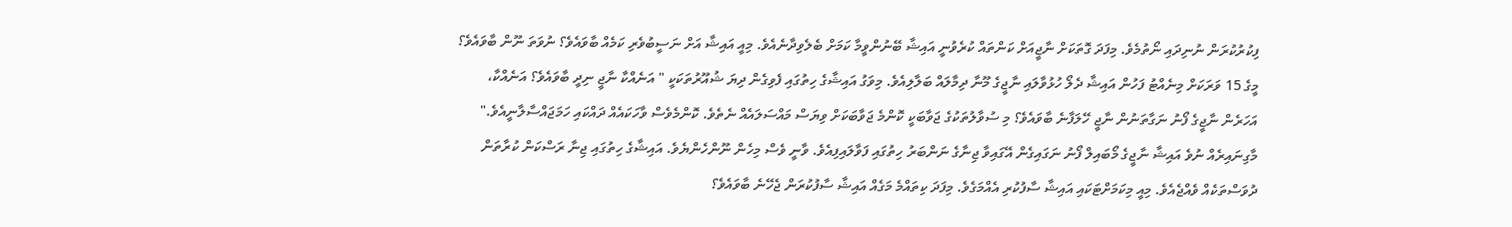ފިކުރުކުރަން ނުނިދައި ނޯތުމެވެ. މިފަދަ ގޮތަކަށް ނާޖީއަށް ކަންތައް ކުރެވުނީ އައިޝާ ބޭނުންވީމާ ކަމަށް ބެލެވިދާނެއެވެ. މިއީ އައިޝާ އަށް ނަސީބުވެރި ކަމެއް ބާވައެވެ؟ ނުވަތަ ނޫން ބާވައެވެ؟ މީގެ 15 ވަރަކަށް މިނެއްޓު ފަހުން އައިޝާ ދެލޯ ހުޅުވާލައި ނާޖީގެ މޫނާ ދިމާލައް ބަލާލިއެވެ. މިވަގު އައިޝާގެ ހިތުގައި ފެވިގެން ދިޔަ ޝުއޫރުތަކަކީ " އަނެއްކާ ނާޖީ ނިދީ ބާވައެވެ؟ އަނެއްކާ، އަހަރެން ނާޖީގެ ފޯނު ނަގާތަނުން ނާޖީ ހޭލަފާނެ ބާވައެވެ؟ މި ސުވާލުތަކުގެ ޖަވާބަކީ ކޮންމެ ޖަވާބަކަށް ވިޔަސް މައްސަލައެއް ނެތެވެ. ކޮންމެވެސް ވާހަކައެއް ދައްކައި ހަމަޖައްސާލާނީއެވެ." މާގިނައިރެއް ނުވެ އައިޝާ ނާޖީގެ މޯބައިލް ފޯނު ނަގައިގެން އޭގައިވާ ޖިނާގެ ނަންބަރު ހިތުގައި ފަވާލައިފިއެވެ. ވާނީ ވެސް މިހެން ނޫންހެންޔެވެ. އައިޝާގެ ހިތުގައި ޖިނާ ރަސްކަން ކުރާތަން ދުވަސްތަކެއް ވެއްޖެއެވެ. މިއީ މިކަމަށްޓަކައި އައިޝާ ސާފުކުރި އެއްމަގެވެ. މިފަދަ ކިތައްމެ މަގެއް އައިޝާ ސާފުކުރަން ޖެހޭނެ ބާވައެވެ؟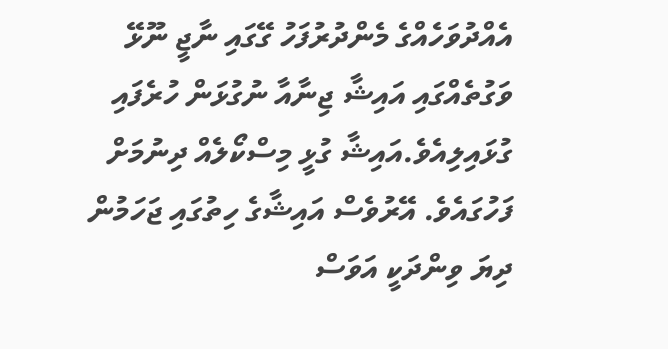އެއްދުވަހެއްގެ މެންދުރުފަހު ގޭގައި ނާޖީ ނޫޅޭ ވަގުތެއްގައި އައިޝާ ޖިނާއާ ނުގުޅަން ހުރެފައި ގުޅައިލިއެވެ.އައިޝާ ގުޅީ މިސްކޯލެއް ދިނުމަށް ފަހުގައެވެ. އޭރުވެސް އައިޝާގެ ހިތުގައި ޖަހަމުން ދިޔަ ވިންދަކީ އަވަސް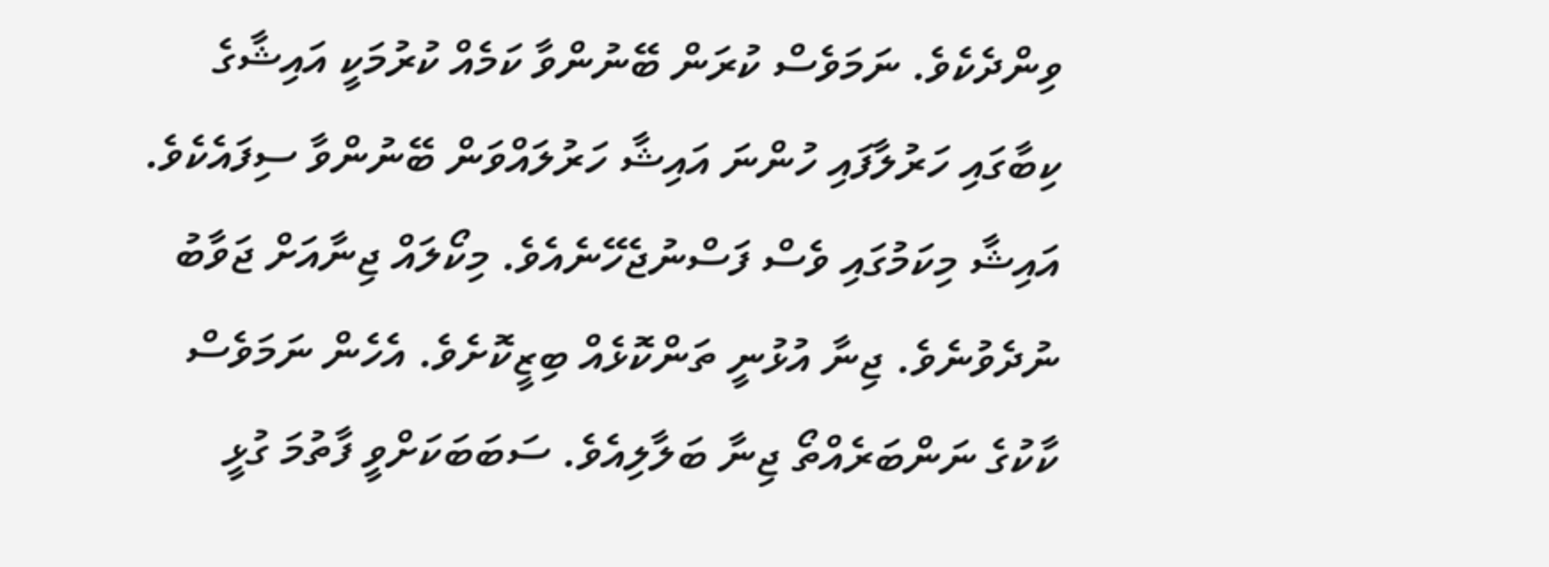ވިންދެކެވެ. ނަމަވެސް ކުރަން ބޭނުންވާ ކަމެއް ކުރުމަކީ އައިޝާގެ ކިބާގައި ހަރުލާފައި ހުންނަ އައިޝާ ހަރުލައްވަން ބޭނުންވާ ސިފައެކެވެ. އައިޝާ މިކަމުގައި ވެސް ފަސްނުޖެހޭނެއެވެ. މިކޯލައް ޖިނާއަށް ޖަވާބު ނުދެވުނެވެ. ޖިނާ އުޅުނީ ތަންކޮޅެއް ބިޒީކޮށެވެ. އެހެން ނަމަވެސް ކާކުގެ ނަންބަރެއްތޯ ޖިނާ ބަލާލިއެވެ. ސަބަބަކަށްވީ ފާތުމަ ގުޅީ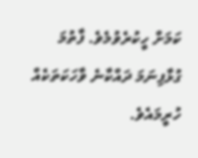ކަމަށް ހީކުރެވުމެވެ. ފާތުމަ ގުޅާފިނަމަ ދައްކާނެ ވާހަކަތަކެއް ހުރީމައެވެ.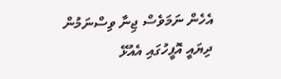އެހެން ނަމަވެސް ޖިނާ ވިސްނަމުން ދިޔައީ އޮފީހުގައި އެއުޅޭ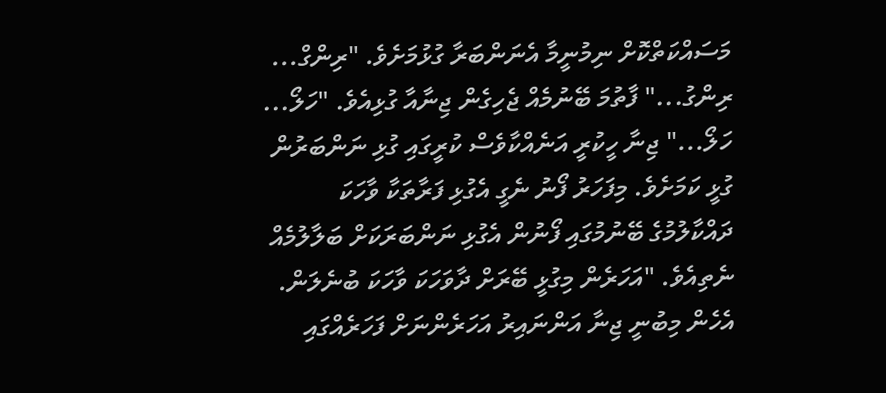މަސައްކަތްކޮށް ނިމުނީމާ އެނަންބަރާ ގުޅުމަށެވެ. "ރިންގް... ރިންގު..." ފާތުމަ ބޭނުމެއް ޖެހިގެން ޖިނާއާ ގުޅިއެވެ. "ހަލޯ... ހަލޯ..." ޖިނާ ހީކުރީ އަނެއްކާވެސް ކުރީގައި ގުޅި ނަންބަރުން ގުޅީ ކަމަށެވެ. މިފަހަރު ފޯނު ނެގީ އެގުޅި ފަރާތަކާ ވާހަކަ ދައްކާލުމުގެ ބޭނުމުގައި ފޯނުން އެގުޅި ނަންބަރަކަށް ބަލާލުމެއް ނެތިއެވެ. "އަހަރެން މިގުޅީ ބޭރަށް ދާވަހަކަ ވާހަކަ ބުނެލަން. އެހެން މިބުނީ ޖިނާ އަންނައިރު އަހަރެންނަށް ފަހަރެއްގައި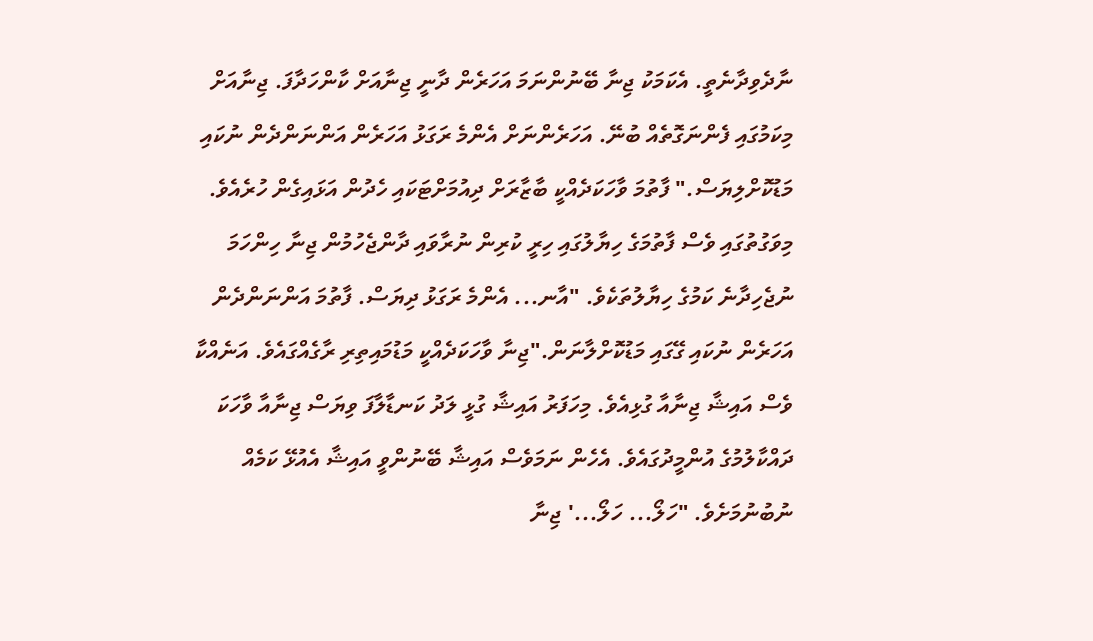ނާދެވިދާނެތީ. އެކަމަކު ޖިނާ ބޭނުންނަމަ އަހަރެން ދާނީ ޖިނާއަށް ކާންހަދާފަ. ޖިނާއަށް މިކަމުގައި ފެންނަގޮތެއް ބުނޭ. އަހަރެންނަށް އެންމެ ރަގަޅު އަހަރެން އަންނަންދެން ނުކައި މަޑުކޮށްލިޔަސް." ފާތުމަ ވާހަކަދެއްކީ ބާޒާރަށް ދިއުމަށްޓަކައި ހެދުން އަޅައިގެން ހުރެއެވެ. މިވަގުތުގައި ވެސް ފާތުމަގެ ހިޔާލުގައި ހިރީ ކުރިން ނުރާވައި ދާންޖެހުމުން ޖިނާ ހިންހަމަ ނުޖެހިދާނެ ކަމުގެ ހިޔާލުތަކެވެ. "އާނ... އެންމެ ރަގަޅު ދިޔަސް. ފާތުމަ އަންނަންދެން އަހަރެން ނުކައި ގޭގައި މަޑުކޮށްލާނަން."ޖިނާ ވާހަކަދެއްކީ މަޑުމައިތިރި ރާގެއްގައެވެ. އަނެއްކާ ވެސް އައިޝާ ޖިނާއާ ގުޅިއެވެ. މިހަފަރު އައިޝާ ގުޅީ ލަދު ކަނޑާލާފަ ވިޔަސް ޖިނާއާ ވާހަކަ ދައްކާލުމުގެ އުންމީދުގައެވެ. އެހެން ނަމަވެސް އައިޝާ ބޭނުންވީ އައިޝާ އެއުޅޭ ކަމެއް ނުބުނުމަށެވެ. "ހަލޯ... ހަލޯ...' ޖިނާ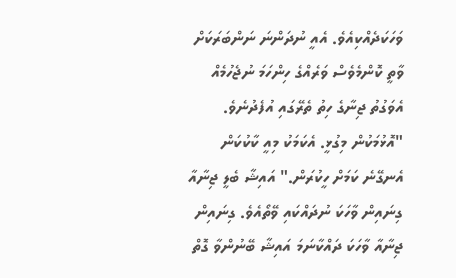ވަހަކަދެއްކިއެވެ. އެއީ ނުދަންނަ ނަންބަރަކަށް ވާތީ ކޮންމެވެސް ވަރެއްގެ ހިންހަމަ ނުޖެހުމެއް އެވަގުތު ޖިނާގެ ހިތު ތެރޭގައި އުފެދުނެވެ. "އޮޅުމަކުން މިގުޅީ. އެކަމަކު މިއީ ކާކުކަން އެނގޭނެ ކަމަށް ހީކުރަން." އައިޝާ ބެލީ ޖިނާއާ ގިނައިން ވާހަކަ ނުދައްކައި ވޭތޯއެވެ. ގިނައިން ޖިނާއާ ވާހަކަ ދައްކާނަމަ އައިޝާ ބޭނުންވާ ގޮތް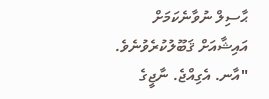ޙާސިލް ނުވާނެކަމަށް އައިޝާއަށް ޤަބޫލުކުރެވުނެވެ. "އާނ. އެގިއްޖެ. ނާޖީގެ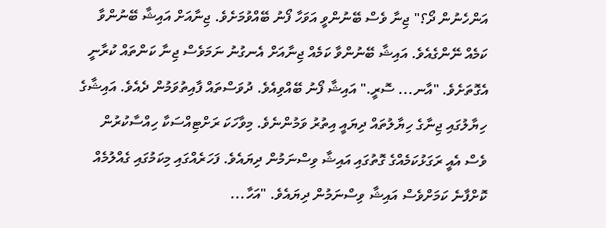އަންހެނުން ދޯ؟" ޖިނާ ވެސް ބޭނުންވީ އަވަހާ ފޯނު ބޭއްވުމަށެވެ. ޖިނާއަށް އައިޝާ ބޭނުންވާ ކަމެއް ނޭންގެއެވެ. އައިޝާ ބޭނުންވާ ކަމެއް ޖިނާއަށް އެނގުނު ނަމަވެސް ޖިނާ ކަންތައް ކުރާނީ އެގޮތަށެވެ. "އާނ... ސޮރީ." އައިޝާ ފޯނު ބޭއްވިއެވެ. ދުވަސްތައް ފާއިތުވަމުން ދެއެވެ. އައިޝާގެ ހިޔާލުގައި ޖިނާގެ ހިޔާލުތައް ދިޔައީ އިތުރު ވަމުންނެވެ. މިވާހަކަ ރަށްޓިއްސަކާ ހިއްސާކުރުން ވެސް އެއީ ރަގަޅުކަމެއްގެ ގޮތުގައި އައިޝާ ވިސްނަމުން ދިޔައެވެ. ފަހަރެއްގައި މިކަމުގައި ގެއްލުމެއް ކޮށްފާނެ ކަމަށްވެސް އައިޝާ ވިސްނަމުން ދިޔައެވެ. "އަހާ...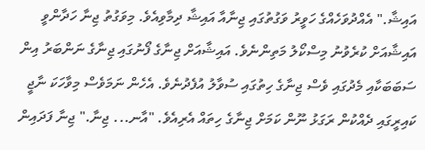އައިޝާ." އެއްދުވަހެއްގެ ހަވީރު ވަގުތުގައި ޖިނާއާ އައިޝާ ދިމާވިއެވެ. މިވަގުތު ޖިނާ ހަދާންވީ އައިޝާއަށް ކުރެވުނު މިސްކޯލު މަތިންނެވެ. އައިޝާއަށް ޖިނާގެ ފޯނުގައި ޖިނާގެ ނަންބަރު އިން ސަބަބަކާއި މެދުގައި ވެސް ޖިނާގެ ހިތުގައި ސުވާލު އުފެދުނެވެ. އެހެން ނަމަވެސް މިވާހަކަ ނާޖީ ކައިރީގައި ދެއްކުން ރަގަޅު ނޫން ކަމަށް ޖިނާގެ ހިތައް އެރިއެވެ. "އާނ... ޖިނާ." ޖިނާ ފަދައިން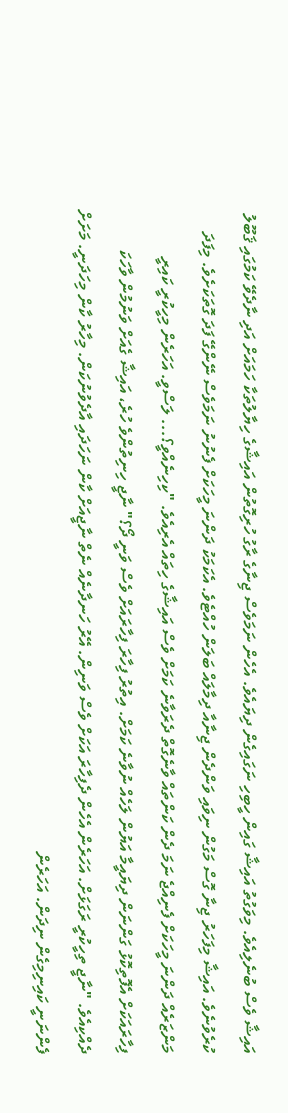އައިޝާ ވެސް ބުނެލިއެވެ. މިވަގުތު އައިޝާ ގައިން ހީބިހި ނަގައިގެން ދިޔައެވެ. އެހެން ނަމަވެސް ޖިނާގެ ރާގު ހުރިގޮތުން އައިޝާގެ ހިޔާލުތަކާ ހަމައަށް އަދި ނާދެވޭ ކަމުގައި ޤަބޫލު ކުރެވުނެވެ. އައިޝާ މިފަހަރު ޖިނާ ގޮސް މަގުން ނިވައި ވަންދެން ޖިނާއާ ދިމާލައް ބަލަން ހުއްޓެވެ. އެކަމަކު ދަންނަ މީހަކަށް ފެނުނު ނަމަވެސް ނޭންގޭ ފަދަ ގޮތަކަށެވެ. މިފަދަ މަންޒަރެއް ދަންނަ މީހަކަށް ފެނިއްޖެ ނަމަ ދެން ކަންތައް ވާނެގޮތް ދެރަވާނެ ކަމަށް ވެސް އައިޝާގެ ހިތައް އެރިއެވެ. "ކިހިނެއްވީ؟... ލަސްވީ. އަހަރެން މިހީކުރީ ކައިރީ ފިހާރައަކަށް އެފޮތިކޮޅު ގަންނަން ދިޔައީމާ އަޔުން ލަހެއް ނުވާނެ ކަމަށް. އިތުރު ފިހާރަ ފިހާރައަށް ވެސް ވަނީ ދޯ؟" ނާޖީ ހިނިތުންވެ ހުރެ، އައިޝާ ގެއަށް ވަނުމުން ވާހަކަ ދެއްކިއެވެ. "ނާޖީ ތިހީކުރީ ރަގަޅަށް. އަހަރެން އެހެން ދެފިހާރަ އަކަށް ވެސް ވަނިން. އޭރު ހަނދާނެއް ނެތް ނާޖީއަށް ކާން ނަހަދައި އާދެވުނުކަން. މިހާރު ކާން މިހަދަނީ. މަށަށް ފެންނަނީ ކައިނިމިގެން ނިދަން. އަހަރެން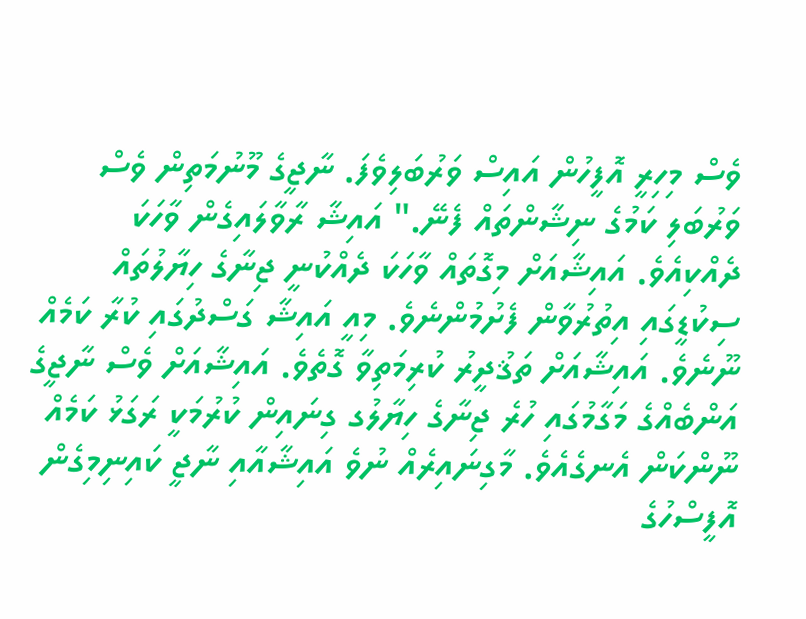ވެސް މިހިރީ އޮފީހުން އައިސް ވަރުބަލިވެފަ. ނާޖީގެ މޫނުމަތިން ވެސް ވަރުބަލި ކަމުގެ ނިޝާންތައް ފެނޭ." އައިޝާ ރާވާލައިގެން ވާހަކަ ދެއްކިއެވެ. އައިޝާއަށް މިގޮތައް ވާހަކަ ދެއްކުނީ ޖިނާގެ ހިޔާލުތައް ސިކުޑީގައި އިތުރުވާން ފެށުމުންނެވެ. މިއީ އައިޝާ ގަސްދުގައި ކުރާ ކަމެއް ނޫނެވެ. އައިޝާއަށް ތަޤުދީރު ކުރިމަތިވާ ގޮތެވެ. އައިޝާއަށް ވެސް ނާޖީގެ އަންބެއްގެ މަގާމުގައި ހުރެ ޖިނާގެ ހިޔާލުގ ގިނައިން ކުރުމަކީ ރަގަޅު ކަމެއް ނޫންކަން އެނގެއެވެ. މާގިނައިރެއް ނުވެ އައިޝާއާއި ނާޖީ ކައިނިމިގެން އޮފީސްހުގެ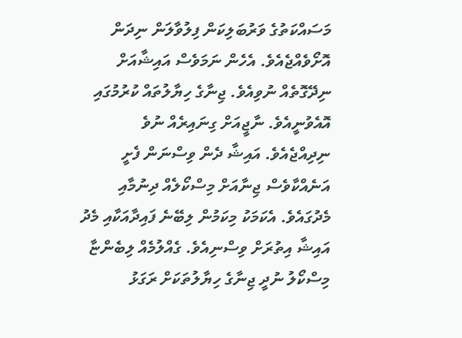މަސައްކަތުގެ ވަރުބަލިކަން ފިލުވާލަން ނިދަން އޮށޯވެއްޖެއެވެ. އެހެން ނަމަވެސް އައިޝާއަށް ނިދޭގޮތެއް ނުވިއެވެ. ޖިނާގެ ހިޔާލުތައް ކުރުމުގައި އޮއެވުނީއެވެ. ނާޖީއަށް ގިނައިރެއް ނުވެ ނިދިއްޖެއެވެ. އައިޝާ ދެން ވިސްނަން ފެށީ އަނެއްކާވެސް ޖިނާއަށް މިސްކޯލެއް ދިނުމާއި މެދުގައެވެ. އެކަމަކު މިކަމުން ލިބޭނެ ފައިދާއަކާއި މެދު އައިޝާ އިތުރަށް ވިސްނިއެވެ. ގެއްލުމެއް ލިބެންޏާ މިސްކޯލު ނުދީ ޖިނާގެ ހިޔާލުތަކަށް ރަގަޅު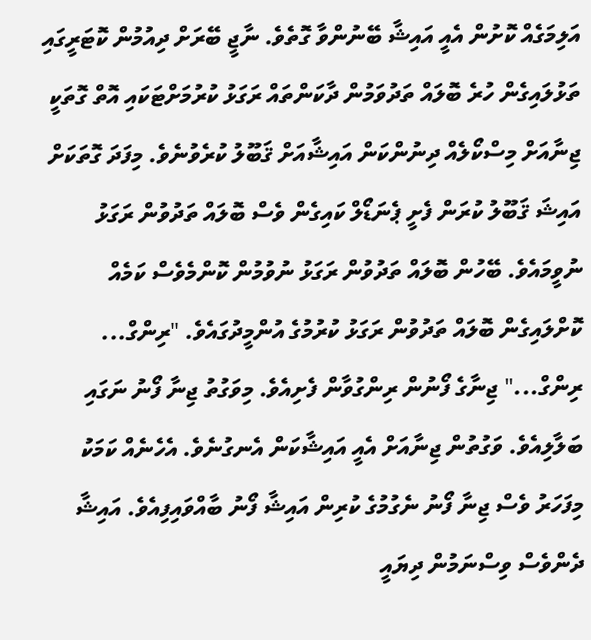އަލިމަގެއް ކޮށުން އެއީ އައިޝާ ބޭނުންވާ ގޮތެވެ. ނާޖީ ބޭރަށް ދިއުމުން ކޮޓަރީގައި ތަޅުލައިގެން ހުރެ ބޮލައް ތަދުވަމުން ދާކަންތައް ރަގަޅު ކުރުމަށްޓަކައި އޮތް ގޮތަކީ ޖިނާއަށް މިސްކޯލެއް ދިނުންކަން އައިޝާއަށް ޤަބޫލު ކުރެވުނެވެ. މިފަދަ ގޮތަކަށް އައިޝަ ޤަބޫލު ކުރަން ފެށީ ޕެނަޑޯލް ކައިގެން ވެސް ބޮލައް ތަދުވުން ރަގަޅު ނުވީމައެވެ. ބޭހުން ބޮލައް ތަދުވުން ރަގަޅު ނުވުމުން ކޮންމެވެސް ކަމެއް ކޮށްލައިގެން ބޮލައް ތަދުވުން ރަގަޅު ކުރުމުގެ އުންމީދުގައެވެ. "ރިންގް... ރިންގް..." ޖިނާގެ ފޯނުން ރިންގުވާން ފެށިއެވެ. މިވަގުތު ޖިނާ ފޯނު ނަގައި ބަލާލިއެވެ. ވަގުތުން ޖިނާއަށް އެއީ އައިޝާކަން އެނގުނެވެ. އެހެނެއް ކަމަކު މިފަހަރު ވެސް ޖިނާ ފޯނު ނެގުމުގެ ކުރިން އައިޝާ ފޯނު ބާއްވައިފިއެވެ. އައިޝާ ދެންވެސް ވިސްނަމުން ދިޔައީ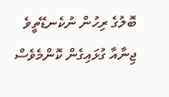ބޮލުގެ ރިހުން ނުކެނޑޭތީވެ ޖިނާއާ ގުޅައިގެން ކޮންމެވެސް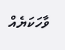ވާހަކަޔެއް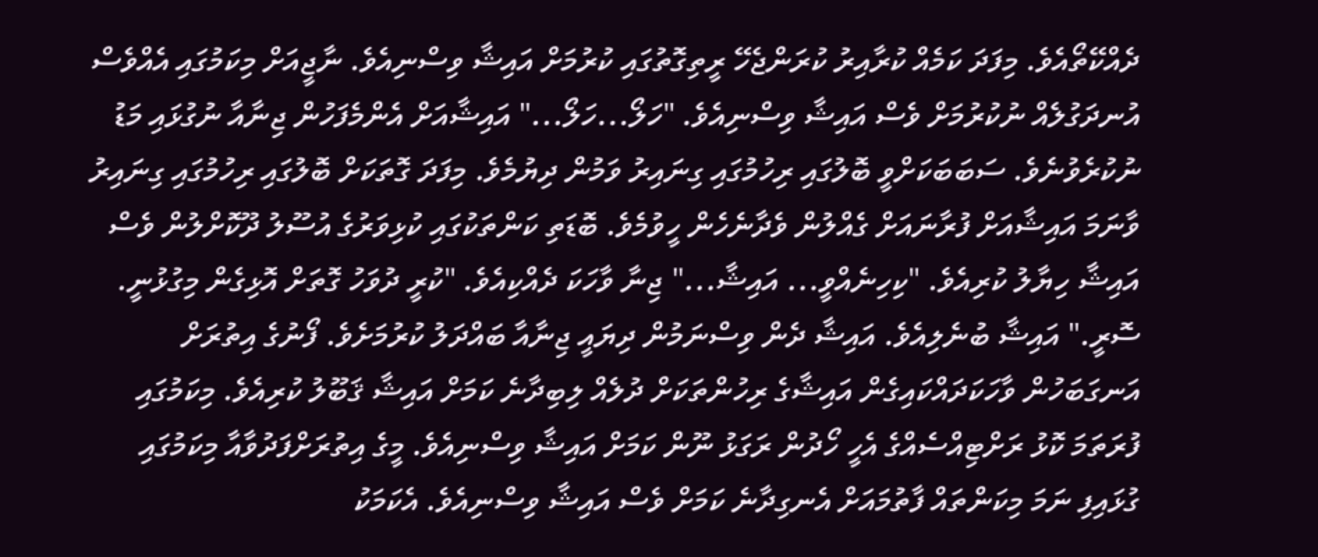ދެއްކޭތޯއެވެ. މިފަދަ ކަމެއް ކުރާއިރު ކުރަންޖެހޭ ރީތިގޮތުގައި ކުރުމަށް އައިޝާ ވިސްނިއެވެ. ނާޖީއަށް މިކަމުގައި އެއްވެސް އުނދަގުލެއް ނުކުރުމަށް ވެސް އައިޝާ ވިސްނިއެވެ. "ހަލޯ...ހަލޯ..." އައިޝާއަށް އެންމެފަހުން ޖިނާއާ ނުގުޅައި މަޑު ނުކުރެވުނެވެ. ސަބަބަކަށްވީ ބޮލުގައި ރިހުމުގައި ގިނައިރު ވަމުން ދިޔުމެވެ. މިފަދަ ގޮތަކަށް ބޮލުގައި ރިހުމުގައި ގިނައިރު ވާނަމަ އައިޝާއަށް ފުރާނައަށް ގެއްލުން ވެދާނެހެން ހީވުމެވެ. ބޮޑަތި ކަންތަކުގައި ކުޅިވަރުގެ އުސޫލު ދޫކޮށްލުން ވެސް އައިޝާ ހިޔާލު ކުރިއެވެ. "ކިހިނެއްވީ... އައިޝާ..." ޖިނާ ވާހަކަ ދެއްކިއެވެ. "ކުރީ ދުވަހު ގޮތަށް އޮޅިގެން މިގުޅުނީ. ސޮރީ." އައިޝާ ބުނެލިއެވެ. އައިޝާ ދެން ވިސްނަމުން ދިޔައީ ޖިނާއާ ބައްދަލު ކުރުމަށެވެ. ފޯނުގެ އިތުރަށް އަނގަބަހުން ވާހަކަދައްކައިގެން އައިޝާގެ ރިހުންތަކަށް ދުލެއް ލިބިދާނެ ކަމަށް އައިޝާ ޤަބޫލު ކުރިއެވެ. މިކަމުގައި ފުރަތަމަ ކޮޅު ރަށްޓިއްސެއްގެ އެހީ ހޯދުން ރަގަޅު ނޫން ކަމަށް އައިޝާ ވިސްނިއެވެ. މީގެ އިތުރަށްފަދުވާއާ މިކަމުގައި ގުޅައިފި ނަމަ މިކަންތައް ފާތުމައަށް އެނގިދާނެ ކަމަށް ވެސް އައިޝާ ވިސްނިއެވެ. އެކަމަކު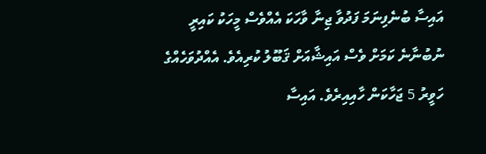އައިސާ ބުނެފިނަމަ ފަދުވާ ޖިނާ ވާހަކަ އެއްވެސް މީހަކު ކައިރީ ނުބުނާނެ ކަމަށް ވެސް އައިޝާއަށް ޤަބޫލު ކުރިއެވެ. އެއްދުވަހެއްގެ ހަވީރު 5 ޖަހާކަން ހާއިއިރެވެ. އައިސާ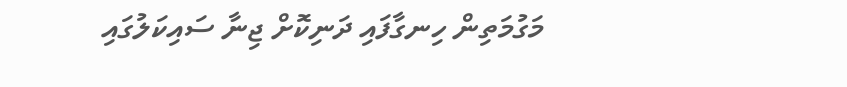މަގުމަތިން ހިނގާފައި ދަނިކޮށް ޖިނާ ސައިކަލުގައި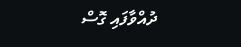ދުއްވާފައި ގޮސް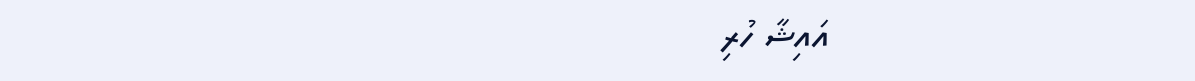އައިޝާ ހުރި